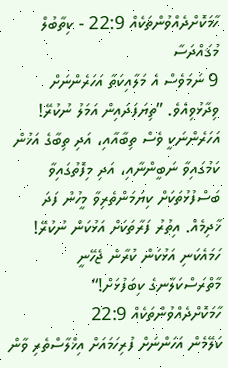ހާމަކޮށްދެއްވުންތަކެއް 22:9 - ކިތާބުލް މުޤައްދަސާ
9 ނަމަވެސް އެ މަލާއިކަތާ އަހަރެންނަށް ވިދާޅުވިއެވެ. ”ތިޔަފަދައިން އަމަލު ނުކުރޭ! އަހަރެންނަކީ ވެސް ތިބާއާއި، އަދި ތިބާގެ އަޚުން ކަމުގައިވާ ނަބީންނާއި، އަދި މިފޮތުގައިވާ ބަސްފުޅުތަކަށް ކިޔަމަންތެރިވާ މީހުން ފަދަ ޚާދިމެއް. އިތުރު ފަރާތަކަށް އަޅުކަން ނުކުރޭ! ހަމައެކަނި އަޅުކަން ކުރާން ޖެހޭނީ މާތްރަސްކަލާނގެ ކިބަފުޅަށް!“
ހާމަކޮށްދެއްވުންތަކެއް 22:9
ކަލޭމެން އަހަންނަށް ފުރިހަމައަށް އިޚްލާސްތެރި ވާން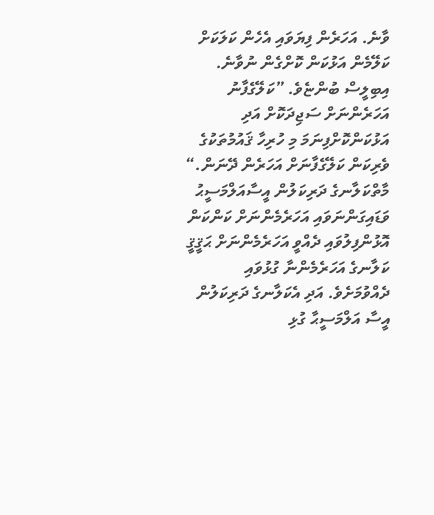ވާނެ. އަހަރެން ފިޔަވައި އެހެން ކަލަކަށް ކަލޭމެން އަޅުކަން ކޮށްގެން ނުވާނެ.
އިބިލީސް ބުންޏެވެ. ”ކަލޭގެފާނު އަހަރެންނަށް ސަޖިދަކޮށް އަދި އަޅުކަންކޮށްފިނަމަ މި ހުރިހާ ޤައުމުތަކުގެ ވެރިކަން ކަލޭގެފާނަށް އަހަރެން ދޭނަން.“
މާތްކަލާނގެ ދަރިކަލުން އީސާއަލްމަސީޙު ވަޑައިގަންނަވައި އަހަރެމެންނަށް ކަންކަން އޮޅުންފިލުވައި ދެއްވީ އަހަރެމެންނަށް ޙަޤީޤީ ކަލާނގެ އަހަރެމެންނާ ގުޅުވައި ދެއްވުމަށެވެ. އަދި އެކަލާނގެ ދަރިކަލުން އީސާ އަލްމަސީޙާ ގުޅި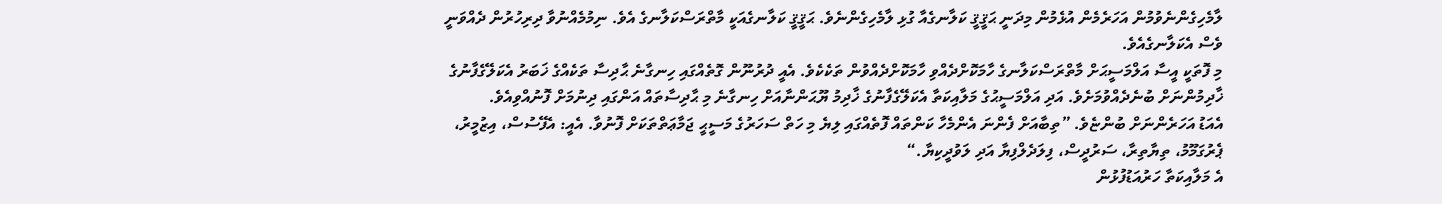ލާމެހިގެންނެވުމުން އަހަރެމެން އުޅެމުން މިދަނީ ޙަޤީޤީ ކަލާނގެއާ ގުޅި ލާމެހިގެންނެވެ. ޙަޤީޤީ ކަލާނގެއަކީ މާތްރަސްކަލާނގެ އެވެ. ނިމުމެއްނުވާ ދިރިހުރުން ދެއްވަނީ ވެސް އެކަލާނގެއެވެ.
މި ފޮތަކީ އީސާ އަލްމަސީޙަށް މާތްރަސްކަލާނގެ ހާމަކޮށްދެއްވި ހާމަކޮށްދެއްވުން ތަކެކެވެ. އެއީ ދުރުނޫން ގޮތެއްގައި ހިނގާނެ ޙާދިސާ ތަކެއްގެ ޚަބަރު އެކަލޭގެފާނުގެ ޚާދިމުންނަށް ބުނެދެއްވުމަށެވެ. އަދި އަލްމަސީޙުގެ މަލާއިކަތާ އެކަލޭގެފާނުގެ ޚާދިމު ޔޫޙަންނާއަށް ހިނގާނެ މި ޙާދިސާތައް އަންގައި ދިނުމަށް ފޮނުއްވިއެވެ.
އެއަޑު އަހަރެންނަށް ބުންޏެވެ. ”ތިބާއަށް ފެންނަ އެންމެހާ ކަންތައް ފޮތެއްގައި ލިޔެ މި ހަތް ސަހަރުގެ މަސީޙީ ޖަމާޢަތްތަކަށް ފޮނުވާ. އެއީ: އެފޭސުސް، އިޒުމީރު، ޕެރުގަމޫމު، ތިޔާތިރާ، ސަރުދީސް، ފިލަދެލްފިޔާ އަދި ލަވުދީކިޔާ.“
އެ މަލާއިކަތާ ހަރުއަޑުފުޅުން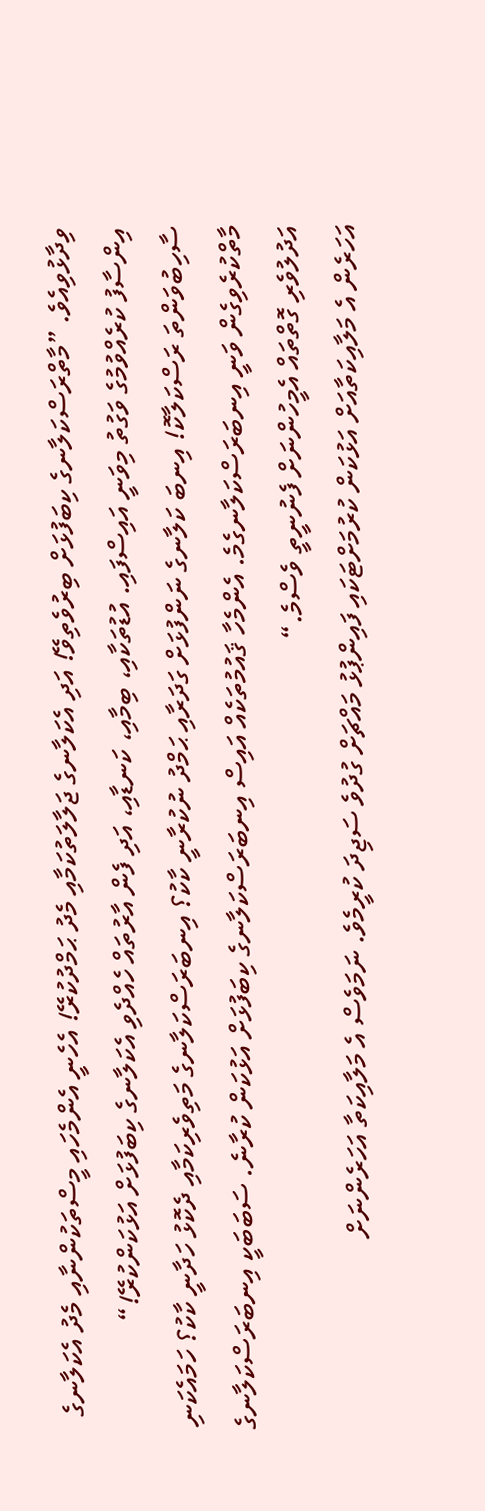ވިދާޅުވިއެވެ. ”މާތްރަސްކަލާނގެ ކިބަފުޅަށް ބިރުވެތިވޭ! އަދި އެކަލާނގެ ޖަލާލަތުކަމާއި މެދު ޙަމްދުކުރޭ! އެހެނީ އެންމެހައި މީސްތަކުންނާއި މެދު އެކަލާނގެ އިންސާފު ކުރެއްވުމުގެ ވަގުތު މިވަނީ އައިސްފައި. އުޑުތަކާއި، ބިމާއި، ކަނޑާއި، އަދި ފެން އާރުތައް ހެއްދެވި އެކަލާނގެ ކިބަފުޅަށް އަޅުކަންކުރޭ!“
ސާހިބުވަންތަ ރަސްކަލާކޮ! އިނބަ ކަލާނގެ ނަންފުޅަށް ގަދަރާއި ޙަމްދު ނުކުރާނީ ކާކު؟ އިނބަރަސްކަލާނގެ މަތިވެރިކަމާއި ދެކޮޅު ހަދާނީ ކާކު؟ ހަމައެކަނި މާތްކުރެވިގެން ވަނީ އިނބަރަސްކަލާނގެމެ. އެންމެހާ ޤައުމުތަކެއް އައިސް އިނބަރަސްކަލާނގެ ކިބަފުޅަށް އަޅުކަން ކުރާނެ. ސަބަބަކީ އިނބަރަސްކަލާނގެ އަދުލުވެރި ގޮތްތައް އެމީހުންނަށް ފެނުނީތީ ވެސްމެ.“
އަހަރެން އެ މަލާއިކަތާއަށް އަޅުކަން ކުރުމަށްޓަކައި ފައިންޕުޅު މައްޗަށް ގުދުވެ ސަޖިދަ ކުރީމެވެ. ނަމަވެސް އެ މަލާއިކަތާ އަހަރެންނަށް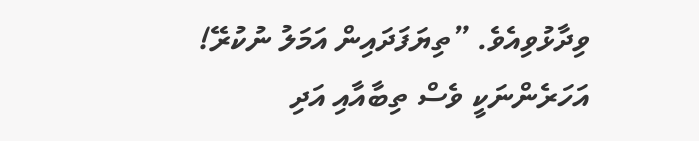ވިދާޅުވިއެވެ. ”ތިޔަފަދައިން އަމަލު ނުކުރޭ! އަހަރެންނަކީ ވެސް ތިބާއާއި އަދި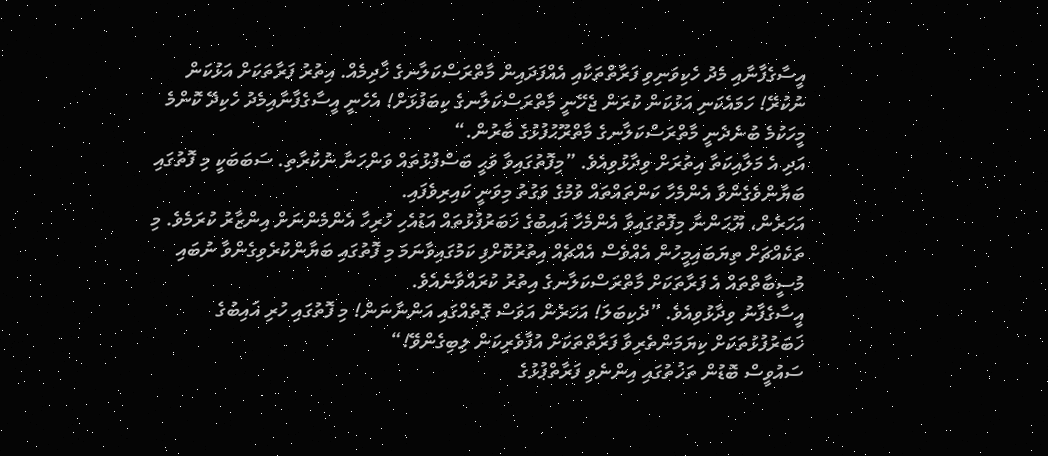އީސާގެފާނާއި މެދު ހެކިވަނިވި ފަރާތްތަކާއި އެއްފަދައިން މާތްރަސްކަލާނގެ ޚާދިމެއް. އިތުރު ފަރާތަކަށް އަޅުކަން ނުކުރޭ! ހަމައެކަނި އަޅުކަން ކުރަން ޖެހޭނީ މާތްރަސްކަލާނގެ ކިބަފުޅަށް! އެހެނީ އީސާގެފާނާއިމެދު ހެކިދޭ ކޮންމެ މީހަކުމެ ބުނެދެނީ މާތްރަސްކަލާނގެ މާތްރޫޙުފުޅުގެ ބާރުން.“
އަދި އެ މަލާއިކަތާ އިތުރަށް ވިދާޅުވިއެވެ. ”މިފޮތުގައިވާ ވަޙީ ބަސްފުޅުތައް ވަންހަނާ ނުކުރާތި. ސަބަބަކީ މި ފޮތުގައި ބަޔާންވެގެންވާ އެންމެހާ ކަންތައްތައް ވުމުގެ ވަގުތު މިވަނީ ކައިރިވެފައި.
އަހަރެން، ޔޫޙަންނާ މިފޮތުގައިވާ އެންމެހާ ޣައިބުގެ ޚަބަރުފުޅުތައް އަޑުއެހި ހުރިހާ އެންމެންނަށް އިންޒާރު ކުރަމެވެ. މި ތަކެއްޗަށް ތިޔަބައިމީހުން އެއްވެސް އެއްޗެއް އިތުރުކޮށްފި ކަމުގައިވާނަމަ މި ފޮތުގައި ބަޔާންކުރެވިގެންވާ ނުބައި މުސީބާތްތައް އެ ފަރާތަކަށް މާތްރަސްކަލާނގެ އިތުރު ކުރައްވާނެއެވެ.
އީސާގެފާނު ވިދާޅުވިއެވެ. ”ދެކިބަލަ! އަހަރެން އަވަސް ގޮތެއްގައި އަންނާނަން! މި ފޮތުގައި ހުރި ޣައިބުގެ ޚަބަރުފުޅުތަކަށް ކިޔަމަންތެރިވާ ފަރާތްތަކަށް އުފާވެރިކަން ލިބިގެންވޭ!“
ސައުވީސް ބޮޑުން ތަޚުތުގައި އިންނެވި ފަރާތްޕުޅުގެ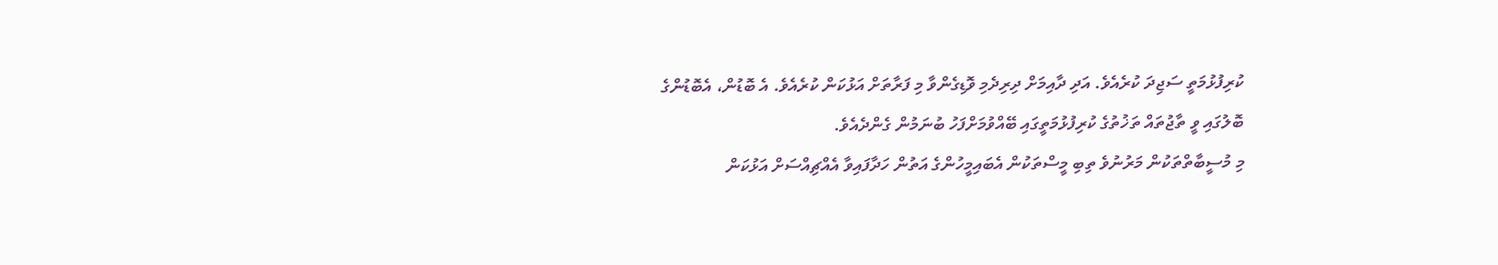ކުރިފުޅުމަތީ ސަޖިދަ ކުރެއެވެ. އަދި ދާއިމަށް ދިރިދެމި ވޮޑިގެންވާ މި ފަރާތަށް އަޅުކަން ކުރެއެވެ. އެ ބޮޑުން، އެބޮޑުންގެ ބޮލުގައި ވީ ތާޖުތައް ތަޚުތުގެ ކުރިފުޅުމަތީގައި ބޭއްވުމަށްފަހު ބުނަމުން ގެންދެއެވެ.
މި މުސީބާތްތަކުން މަރުނުވެ ތިބި މީސްތަކުން އެބައިމީހުންގެ އަތުން ހަދާފައިވާ އެއްޗިއްސަށް އަޅުކަން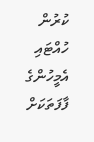ކުރުން ހުއްޓައި އެމީހުންގެ ފާފަތަކަށް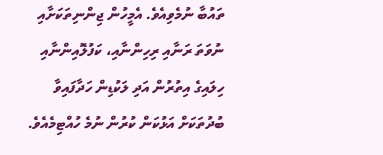ތައުބާ ނުމެވިއެވެ. އެމީހުން ޖިންނިތަކަށާއި ނުވަތަ ރަނާއި ރިހިންނާއި، ކަފުލޮއިންނާއި ހިލައިގެ އިތުރުން އަދި ލަކުޑިން ހަދާފައިވާ ބުދުތަކަށް އަޅުކަން ކުރުން ނުމެ ހުއްޓިމެއެވެ.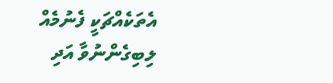އެތަކެއްޗަކީ ފެނުމެއް ލިބިގެންނުވާ އަދި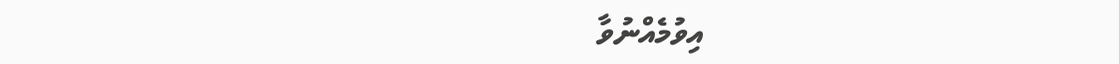އިވުމެއްނުވާ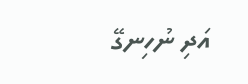އަދި ނުހިނގޭ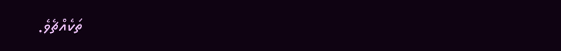ތަކެއްޗެވެ.